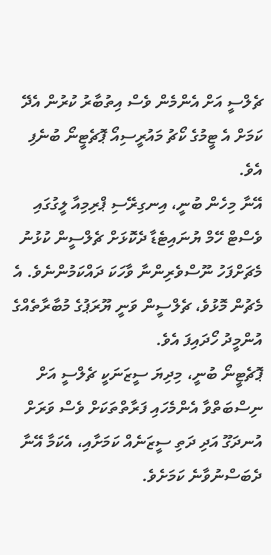ޗެލްސީ އަށް އެންމެން ވެސް އިތުބާރު ކުރުން އެދޭ ކަމަށް އެ ޓީމުގެ ކޯޗު މައުރީސިއޯ ޕޮޗެޓީނޯ ބުނެފި އެވެ.
އޭނާ މިހެން ބުނީ، އިނގިރޭސި ޕްރިމިއާ ލީގުގައި ވެސްޓް ހޭމް ޔުނައިޓެޑާ ދެކޮޅަށް ޗެލްސީން ކުޅުނު މެޗަށްފަހު ނޫސްވެރިންނާ ވާހަކަ ދައްކަމުންނެވެ. އެ މެޗުން މޮޅުވެ، ޗެލްސީން ވަނީ ޔޫރަޕުގެ މުބާރާތެއްގެ އުންމީދު ހޯދައިފަ އެވެ.
ޕޮޗެޓީނޯ ބުނީ، މިދިޔަ ސީޒަނަކީ ޗެލްސީ އަށް ނިސްބަތްވާ އެންމެހައި ފަރާތްތަކަށް ވެސް ވަރަށް އުނދަގޫ އަދި ދަތި ސީޒަނެއް ކަމަށާއި، އެކަމާ އޭނާ ދެބަސްނުވާނެ ކަމަށެވެ.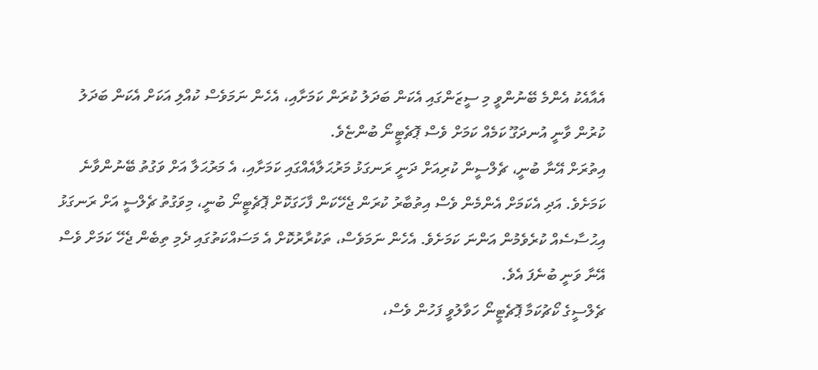އެއާއެކު އެންމެ ބޭނުންވީ މި ސީޒަންގައި އެކަން ބަދަލު ކުރަން ކަމަށާއި، އެހެން ނަމަވެސް ކުއްލި އަކަށް އެކަން ބަދަލު ކުރުން ވާނީ އުނދަގޫ ކަމެއް ކަމަށް ވެސް ޕޮޗެޓީނޯ ބުންޏެވެ.
އިތުރަށް އޭނާ ބުނީ، ޗެލްސީން ކުރިއަށް ދަނީ ރަނގަޅު މަރުޙަލާއެއްގައި ކަމަށާއި، އެ މަރުޙަލާ އަށް ވަގުތު ބޭނުންވާނެ ކަމަށެވެ. އަދި އެކަމަށް އެންމެން ވެސް އިތުބާރު ކުރަން ޖެހޭކަން ފާހަގަކޮށް ޕޮޗެޓީނޯ ބުނީ، މިވަގުތު ޗެލްސީ އަށް ރަނގަޅު އިޙުސާސެއް ކުރެވެމުން އަންނަ ކަމަށެވެ. އެހެން ނަމަވެސް، ތަކުރާރުކޮށް އެ މަސައްކަތުގައި ދެމި ތިބެން ޖެހޭ ކަމަށް ވެސް އޭނާ ވަނީ ބުނެފަ އެވެ.
ޗެލްސީގެ ކޯޗުކަމާ ޕޮޗެޓީނޯ ހަވާލުވީ ފަހުން ވެސް،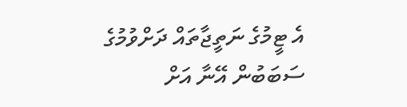އެ ޓީމުގެ ނަތީޖާތައް ދަށްވުމުގެ ސަބަބުން އޭނާ އަށް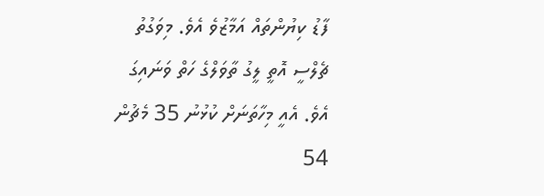ފާޑު ކިޔުންތައް އަމާޒުވެ އެވެ. މިވަގުތު ޗެލްސީ އޮތީ ލީގު ތާވަލްގެ ހަތް ވަނައިގަ އެވެ. އެއީ މިހާތަނަށް ކުޅުނު 35 މެޗުން 54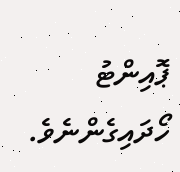ޕޮއިންޓު ހޯދައިގެންނެވެ.